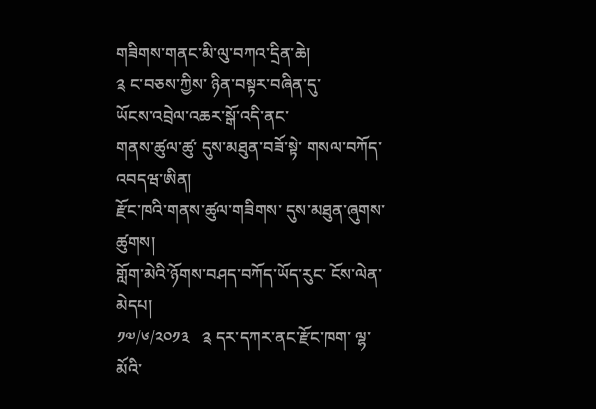གཟིགས་གནང་མི་ལུ་བཀའ་དྲིན་ཆེ།
༉ ང་བཅས་ཀྱིས་ ཉིན་བསྟར་བཞིན་དུ་
ཡོངས་འབྲེལ་འཆར་སྒོ་འདི་ནང་
གནས་ཚུལ་ཚུ་ དུས་མཐུན་བཟོ་སྟེ་ གསལ་བཀོད་འབདཝ་ཨིན།
རྫོང་ཁའི་གནས་ཚུལ་གཟིགས་ དུས་མཐུན་ཞུགས་ཚུགས།
གློག་མེའི་ཉོགས་བཤད་བཀོད་ཡོད་རུང་ ངོས་ལེན་མེདཔ།
༡༧/༦/༢༠༡༣   ༉ དར་དཀར་ནང་རྫོང་ཁག་ ལྷ་མོའི་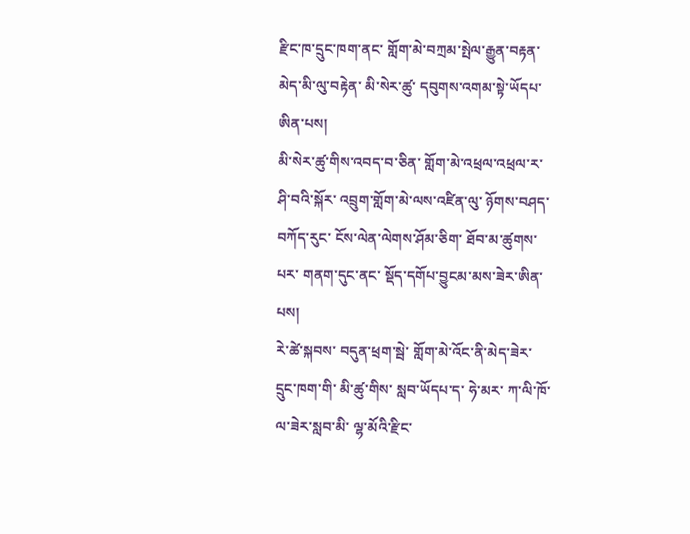རྫིང་ཁ་དྲུང་ཁག་ནང་ གློག་མེ་བཀྲམ་སྤེལ་རྒྱུན་བརྟན་མེད་མི་ལུ་བརྟེན་ མི་སེར་ཚུ་ དབུགས་འགམ་སྟེ་ཡོདཔ་ཨིན་པས།
མི་སེར་ཚུ་གིས་འབད་བ་ཅིན་ གློག་མེ་འཕྲལ་འཕྲལ་ར་ཤི་བའི་སྐོར་ འབྲུག་གློག་མེ་ལས་འཛིན་ལུ་ ཉོགས་བཤད་བཀོད་རུང་ ངོས་ལེན་ལེགས་ཤོམ་ཅིག་ ཐོབ་མ་ཚུགས་པར་ གནག་དུང་ནང་ སྡོད་དགོཔ་བྱུངམ་མས་ཟེར་ཨིན་པས།
རེ་ཚེ་སྐབས་ བདུན་ཕྲག་སྦེ་ གློག་མེ་འོང་ནི་མེད་ཟེར་ དྲུང་ཁག་གི་ མི་ཚུ་གིས་ སླབ་ཡོདཔ་ད་ ཧེ་མར་ ཀ་ལི་ཁོ་ལ་ཟེར་སླབ་མི་ ལྷ་མོའི་རྫིང་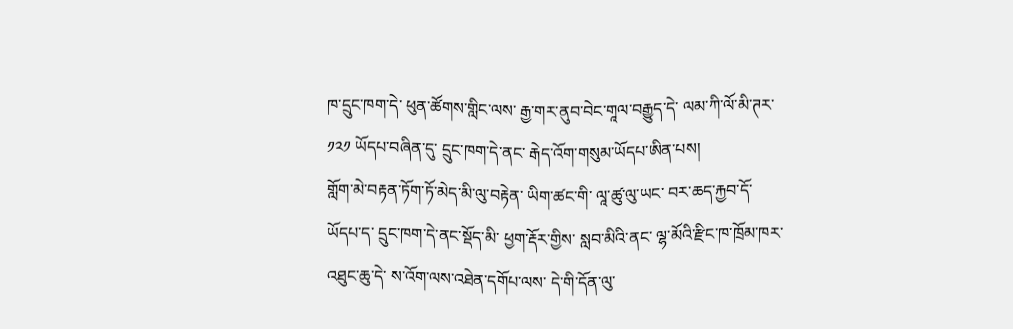ཁ་དྲུང་ཁག་དེ་ ཕུན་ཚོགས་གླིང་ལས་ རྒྱ་གར་ནུབ་བེང་གཱལ་བརྒྱུད་དེ་ ལམ་ཀི་ལོ་མི་ཊར་༡༢༡ ཡོདཔ་བཞིན་དུ་ དྲུང་ཁག་དེ་ནང་ རྒེད་འོག་གསུམ་ཡོདཔ་ཨིན་པས།
གློག་མེ་བརྟན་ཏོག་ཏོ་མེད་མི་ལུ་བརྟེན་ ཡིག་ཚང་གི་ ལཱ་ཚུ་ལུ་ཡང་ བར་ཆད་རྐྱབ་དོ་ཡོདཔ་ད་ དྲུང་ཁག་དེ་ནང་སྡོད་མི་ ཕྱག་རྡོར་གྱིས་ སླབ་མིའི་ནང་ ལྷ་མོའི་རྫིང་ཁ་ཁྲོམ་ཁར་ འཐུང་ཆུ་དེ་ ས་འོག་ལས་འཐེན་དགོཔ་ལས་ དེ་གི་དོན་ལུ་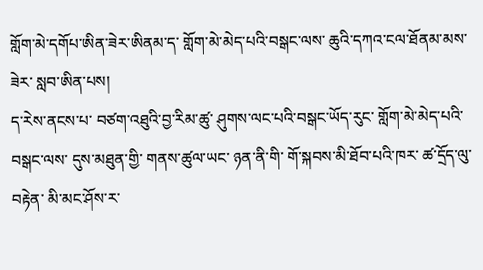གློག་མེ་དགོཔ་ཨིན་ཟེར་ཨིནམ་ད་ གློག་མེ་མེད་པའི་བསྒང་ལས་ ཆུའི་དཀའ་ངལ་ཐོནམ་མས་ཟེར་ སླབ་ཨིན་པས།
ད་རེས་ནངས་པ་ བཙག་འཐུའི་བྱ་རིམ་ཚུ་ ཤུགས་ལང་པའི་བསྒང་ཡོད་རུང་ གློག་མེ་མེད་པའི་བསྒང་ལས་ དུས་མཐུན་གྱི་ གནས་ཚུལ་ཡང་ ཉན་ནི་གི་ གོ་སྐབས་མི་ཐོབ་པའི་ཁར་ ཚ་དྲོད་ལུ་བརྟེན་ མི་མང་ཤོས་ར་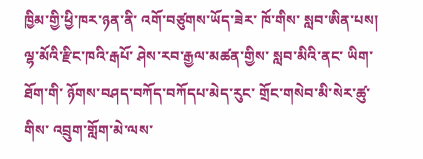ཁྱིམ་གྱི་ཕྱི་ཁར་ཉན་ནི་ འགོ་བཙུགས་ཡོད་ཟེར་ ཁོ་གིས་ སླབ་ཨིན་པས།
ལྷ་མོའི་རྫིང་ཁའི་རྒཔོ་ ཤེས་རབ་རྒྱལ་མཚན་གྱིས་ སླབ་མིའི་ནང་ ཡིག་ཐོག་གི་ ཉོགས་བཤད་བཀོད་བཀོདཔ་མེད་རུང་ གྲོང་གསེབ་མི་སེར་ཚུ་གིས་ འབྲུག་གློག་མེ་ལས་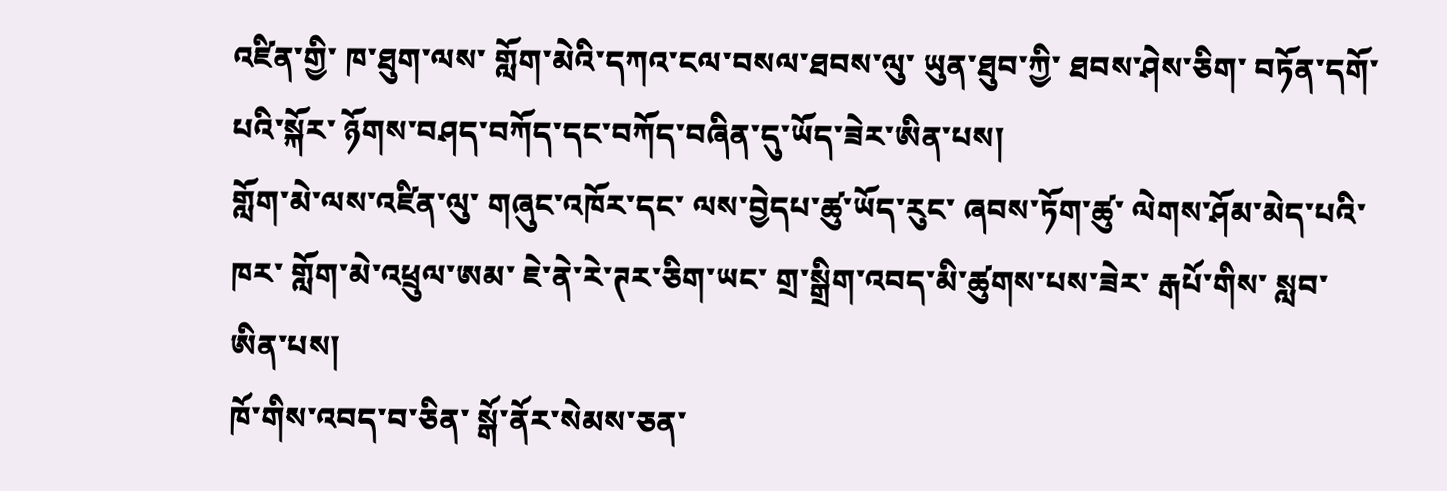འཛིན་གྱི་ ཁ་ཐུག་ལས་ གློག་མེའི་དཀའ་ངལ་བསལ་ཐབས་ལུ་ ཡུན་ཐུབ་ཀྱི་ ཐབས་ཤེས་ཅིག་ བཏོན་དགོ་པའི་སྐོར་ ཉོགས་བཤད་བཀོད་དང་བཀོད་བཞིན་དུ་ཡོད་ཟེར་ཨིན་པས།
གློག་མེ་ལས་འཛིན་ལུ་ གཞུང་འཁོར་དང་ ལས་བྱེདཔ་ཚུ་ཡོད་རུང་ ཞབས་ཏོག་ཚུ་ ལེགས་ཤོམ་མེད་པའི་ཁར་ གློག་མེ་འཕྲུལ་ཨམ་ ཇེ་ནེ་རེ་ཊར་ཅིག་ཡང་ གྲ་སྒྲིག་འབད་མི་ཚུགས་པས་ཟེར་ རྒཔོ་གིས་ སླབ་ཨིན་པས།
ཁོ་གིས་འབད་བ་ཅིན་ སྒོ་ནོར་སེམས་ཅན་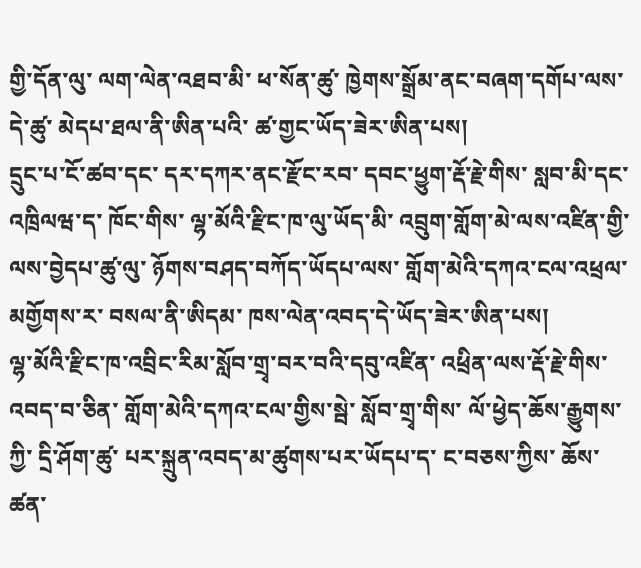གྱི་དོན་ལུ་ ལག་ལེན་འཐབ་མི་ ཕ་སོན་ཚུ་ ཁྱེགས་སྒྲོམ་ནང་བཞག་དགོཔ་ལས་ དེ་ཚུ་ མེདཔ་ཐལ་ནི་ཨིན་པའི་ ཚ་གྱང་ཡོད་ཟེར་ཨིན་པས།
དྲུང་པ་ངོ་ཚབ་དང་ དར་དཀར་ནང་རྫོང་རབ་ དབང་ཕྱུག་རྡོ་རྗེ་གིས་ སླབ་མི་དང་འཁྲིལཝ་ད་ ཁོང་གིས་ ལྷ་མོའི་རྫིང་ཁ་ལུ་ཡོད་མི་ འབྲུག་གློག་མེ་ལས་འཛིན་གྱི་ ལས་བྱེདཔ་ཚུ་ལུ་ ཉོགས་བཤད་བཀོད་ཡོདཔ་ལས་ གློག་མེའི་དཀའ་ངལ་འཕྲལ་མགྱོགས་ར་ བསལ་ནི་ཨིདམ་ ཁས་ལེན་འབད་དེ་ཡོད་ཟེར་ཨིན་པས།
ལྷ་མོའི་རྫིང་ཁ་འབྲིང་རིམ་སློབ་གྲྭ་བར་བའི་དབུ་འཛིན་ འཕྲིན་ལས་རྡོ་རྗེ་གིས་འབད་བ་ཅིན་ གློག་མེའི་དཀའ་ངལ་གྱིས་སྦེ་ སློབ་གྲྭ་གིས་ ལོ་ཕྱེད་ཆོས་རྒྱུགས་ཀྱི་ དྲི་ཤོག་ཚུ་ པར་སྐྲུན་འབད་མ་ཚུགས་པར་ཡོདཔ་ད་ ང་བཅས་ཀྱིས་ ཆོས་ཚན་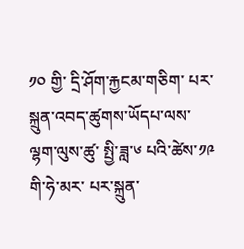༡༠ གྱི་ དྲི་ཤོག་རྐྱངམ་གཅིག་ པར་སྐྲུན་འབད་ཚུགས་ཡོདཔ་ལས་ ལྷག་ལུས་ཚུ་ སྤྱི་ཟླ་༦ པའི་ཚེས་༡༩ གི་ཧེ་མར་ པར་སྐྲུན་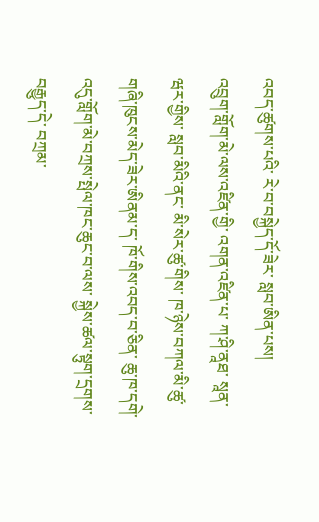འབད་ཚུགས་པའི་ རེ་བ་བསྐྱེད་དོ་ཟེར་ སླབ་ཨིན་པས།
འབྲུག་གློག་མེ་ལས་འཛིན་གྱི་ འགན་འཛིན་པ་ ཀ་ཤི་ནཱཐ་ སཱན་ཝར་གྱིས་ སླབ་མིའི་ནང་ མི་སེར་ཚུ་གིས་ ཁ་ཉེས་བཀལ་མི་ཚུ་ གཞི་ཁུངས་མེད་ཟེར་ཨིནམ་ད་ ཁོ་གིས་འབད་བ་ཅིན་ ཆུ་ཁ་དགེ་འདུ་གློག་མེ་བཀྲས་སྤེལ་ཁང་ཆུང་བ་ལས་ སྐྱེས་ཚལ་སྟུག་དྲགས་བརྒྱུད་དེ་ བཀྲམ་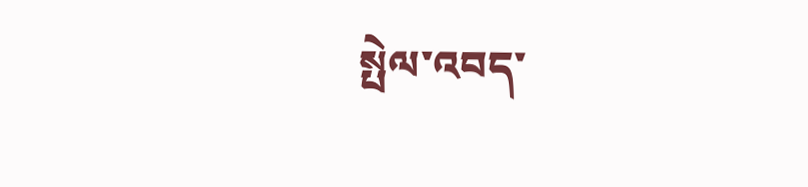སྤེལ་འབད་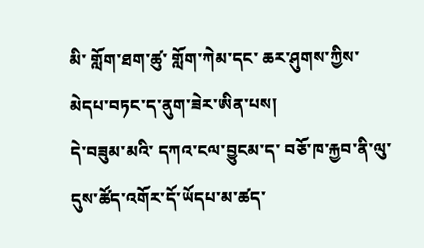མི་ གློག་ཐག་ཚུ་ གློག་ཀེམ་དང་ ཆར་ཤུགས་ཀྱིས་ མེདཔ་བཏང་ད་ནུག་ཟེར་ཨིན་པས།
དེ་བཟུམ་མའི་ དཀའ་ངལ་བྱུངམ་ད་ བཅོ་ཁ་རྐྱབ་ནི་ལུ་ དུས་ཚོད་འགོར་དོ་ཡོདཔ་མ་ཚད་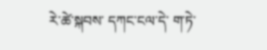རེ་ཚེ་སྐབས་ དཀང་ངལ་དེ་ ག་ཏེ་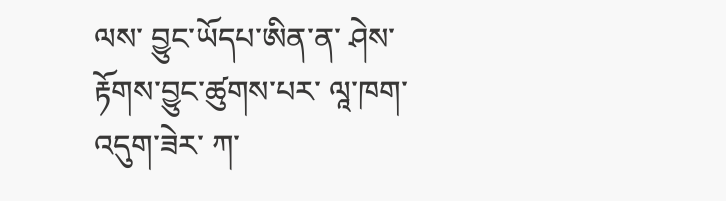ལས་ བྱུང་ཡོདཔ་ཨིན་ན་ ཤེས་རྟོགས་བྱུང་ཚུགས་པར་ ལཱ་ཁག་འདུག་ཟེར་ ཀ་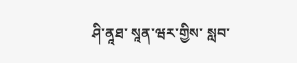ཤི་ནཱཐ་ སཱན་ཝར་གྱིས་ སླབ་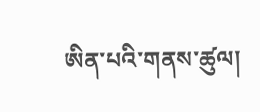ཨིན་པའི་གནས་ཚུལ།